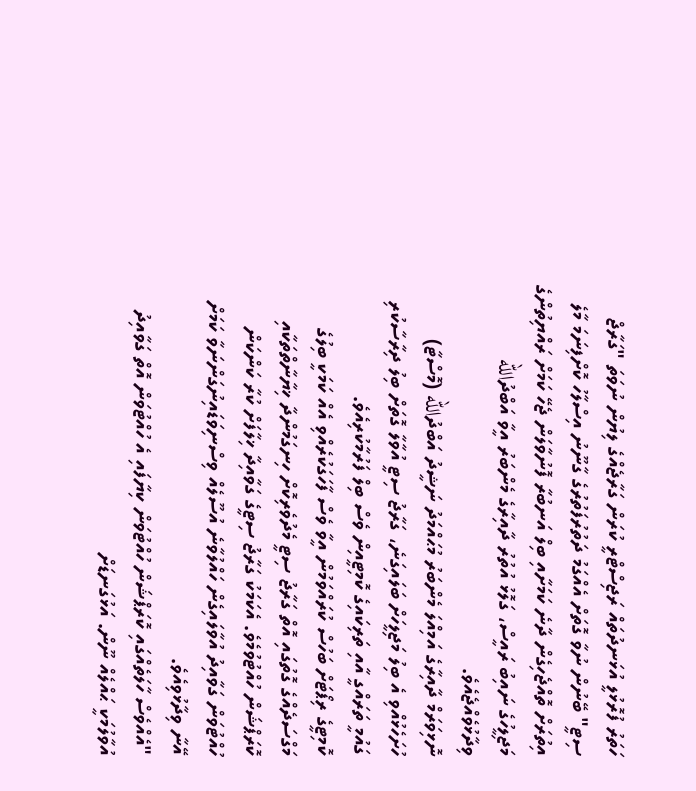ހަތަރު ފުރޮޅުލީ އުޅަނދުތައް ރަޖިސްޓްރީ ކުރަން ގަރާޖެއްގެ ލިޔުން ނުވަތަ "ގަރާޖް ސިޓީ" ބޭނުން ނުވާ ގޮތަށް އެއްގަމު ދަތުރުފަތުރުގެ ގާނޫނު އިސްލާހު ކޮށްފިނަމަ މާލެ އިތުރަށް ތޮއްޖެހިގެން ދާނެ ކަމަށާއި ބިލް އަނބުރާ ފޮނުވާލަން ޖެހޭ ކަމަށް ރައްޔިތުންގެ މަޖިލީހުގެ ނައިބު ރައީސް، ގަލޮޅު އުތުރު ދާއިރާގެ މެންބަރު އީވާ އަބްދުالله ވިދާޅުވެއްޖެއެވެ.
ނޮޅިވަރަމް ދާއިރާގެ އަމިއްލަ މެންބަރު މުޙައްމަދު ނަޝީދު އަބްދުالله (މޮސްޓާ) ހުށަހެޅުއްވި އެ ބިލު މަޖިލީހަށް ބަލައިގަނެ، ގަރާޖު ސިޓީ އުވާލާ ގޮތަށް ބިލު ދިރާސާކުރި ގައުމީ ތަރައްގީ އާއި ތަރިކައިގެ ކޮމިޓީއިން ވެސް ބިލް ފަރުމާކުރިއެވެ.
ކޮމިޓީގެ ރިޕޯޓަށް ބަހުސް ކުރައްވަމުން އީވާ ވެސް ފާހަގަކުރެއްވި އެއް ކަމަކީ ބިލުގެ މަގްސަދެއްގެ ގޮތުގައި އޮތް ގަރާޖު ސިޓީ މެދުވެރިކޮށް ހިނގަމުންދާ ޚިޔާނާތްތަކާއި ކޮރަޕްޝަން ހުއްޓުވުމެވެ. އެކަމަކު ގަރާޖު ސިޓީގެ ގަވާއިދާ ޚިލާފަށް ކުރާ ކަންކަން ހުއްޓުވަން ގަވާއިދު އުވާލައިގެން ހައްލުވާނެ އުސޫލެއް ވިސްނިވަޑައިނުގަންނަވާ ކަމަށް އޭނާ ވިދާޅުވިއެވެ.
"އެއްވެސް ހާލަތެއްގައި ކޮރަޕްޝަން ހުއްޓުވަން ކިޔާފައި އެ ހުއްޓުވަން އޮތް ގަވާއިދު އުވާލުމަކީ ޙައްލެއް ނޫން. އަޅުގަނޑަށް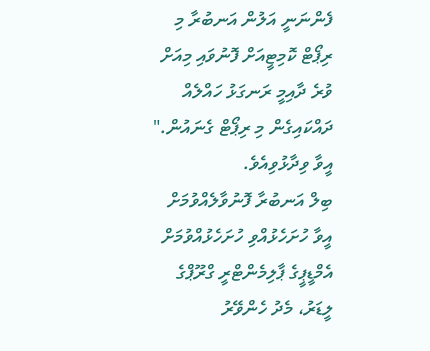ފެންނަނީ އަލުން އަނބުރާ މި ރިޕޯޓް ކޮމިޓީއަށް ފޮނުވައި މިއަށް ވުރެ ދާއިމީ ރަނގަޅު ހައްލެއް ދައްކައިގެން މި ރިޕޯޓް ގެނައުން." އީވާ ވިދާޅުވިއެވެ.
ބިލް އަނބުރާ ފޮނުވާލެއްވުމަށް އީވާ ހުށަހެޅުއްވި ހުށަހެޅުއްވުމަށް އެމްޑީޕީގެ ޕާލިމެންޓްރީ ގްރޫޕްގެ ލީޑަރު، މެދު ހެންވޭރު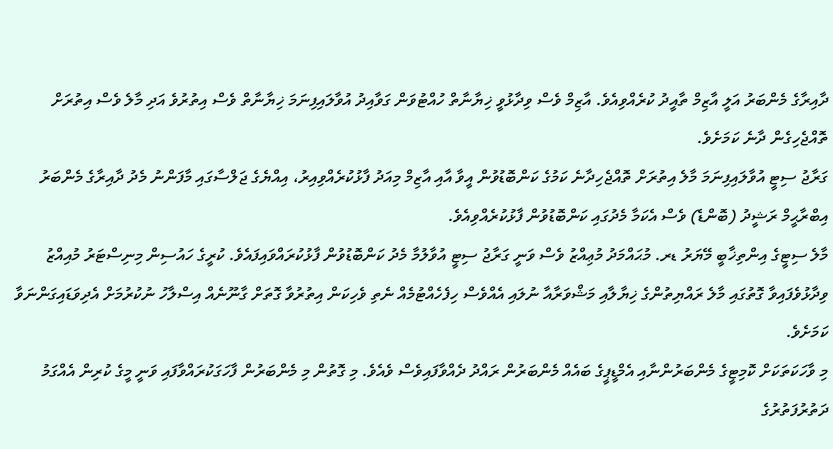ދާއިރާގެ މެންބަރު އަލީ އާޒިމް ތާއީދު ކުރެއްވިއެވެ. އާޒިމް ވެސް ވިދާޅުވީ ޚިޔާނާތް ހުއްޓުވަން ގަވާއިދު އުވާލައިފިނަމަ ޚިޔާނާތް ވެސް އިތުރުވެ އަދި މާލެ ވެސް އިތުރަށް ތޮއްޖެހިގެން ދާނެ ކަމަށެވެ.
ގަރާޖު ސިޓީ އުވާލައިފިނަމަ މާލެ އިތުރަށް ތޮއްޖެހިދާނެ ކަމުގެ ކަންބޮޑުވުން އީވާ އާއި އާޒިމް މިއަދު ފާޅުކުރެއްވިއިރު، އިއްޔެގެ ޖަލްސާގައި މާފަންނު މެދު ދާއިރާގެ މެންބަރު އިބްރާޙީމް ރަޝީދު (ބޮންޑެ) ވެސް އެކަމާ މެދުގައި ކަންބޮޑުވުން ފާޅުކުރެއްވިއެވެ.
މާލެ ސިޓީގެ އިންތިޚާބީ މޭޔަރު ޑރ. މުޙައްމަދު މުޢިއްޒު ވެސް ވަނީ ގަރާޖު ސިޓީ އުވާލުމާ މެދު ކަންބޮޑުވުން ފާޅުކުރައްވައިފައެވެ. ކުރީގެ ހައުސިން މިނިސްޓަރު މުއިއްޒު ވިދާޅުވެފައިވާ ގޮތުގައި މާލެ ރައްޔިތުންގެ ޚިޔާލާއި މަޝްވަރާއާ ނުލައި އެއްވެސް ހިފެހެއްޓުމެއް ނެތި ވެހިކަން އިތުރުވާ ގޮތަށް ގާނޫނެއް އިސްލާހު ނުކުރުމަށް އެދިވަޑައިގަންނަވާ ކަމަށެވެ.
މި ވާހަކަތަކަށް ކޮމިޓީގެ މެންބަރުންނާއި އެމްޑީޕީގެ ބައެއް މެންބަރުން ރައްދު ދެއްވާފައިވެސް ވެއެވެ. މި ގޮތުން މި މެންބަރުން ފާހަގަކުރައްވާފައި ވަނީ މީގެ ކުރިން އެއްގަމު ދަތުރުފަތުރުގެ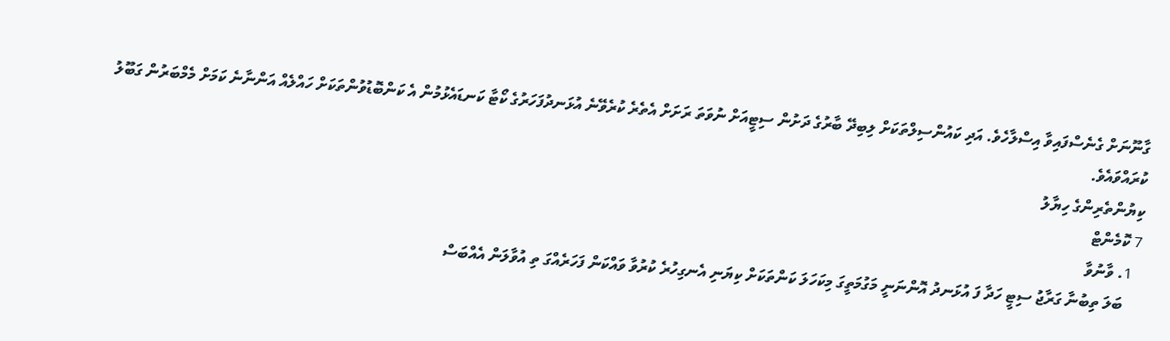ގާނޫނަށް ގެނެސްފައިވާ އިސްލާހެވެ. އަދި ކައުންސިލްތަކަށް ލިބިދޭ ބާރުގެ ދަށުން ސިޓީއަށް ނުވަތަ ރަށަށް އެތެރެ ކުރެވޭނެ އުޅަނދުފަހަރުގެ ކޯޓާ ކަނޑައެޅުމުން އެ ކަންބޮޑުވުންތަކަށް ހައްލެއް އަންނާނެ ކަމަށް މެމްބަރުން ގަބޫލު ކުރައްވައެވެ.
ކިޔުންތެރިންގެ ހިޔާލު
7 ކޮމެންޓް
  1. ވާނުވާ
    ބަލަ ތިބުނާ ގަރާޖު ސިޓީ ހަދާ ފަ އުޅަނދު އޮންނަނީ މަގުމަތީގަ މިކަހަލަ ކަންތަކަށް ކިޔަނި އެނގިހުރެ ކުރުވާ ވައްކަން ފަހަރެއްގަ ތި އުވާލަން އެއްބަސް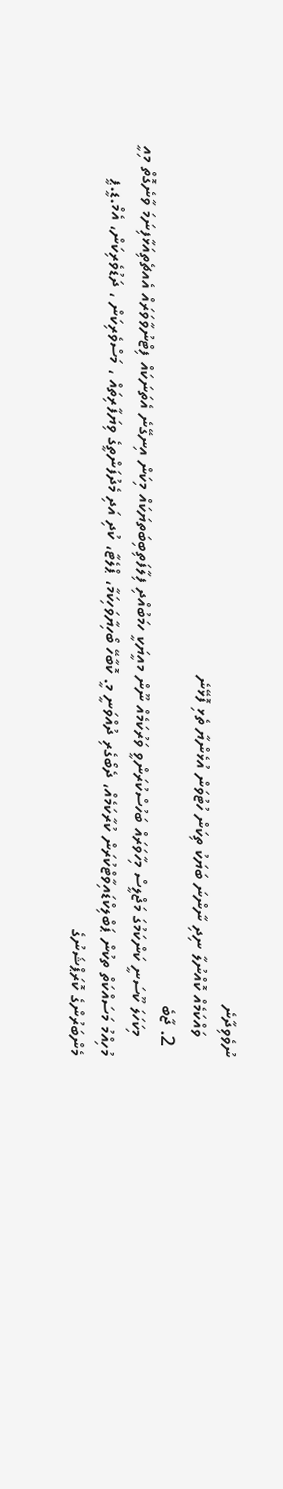ނުވެވިދާނެ
    ވައްކަމެއް ކޮއްނުލާ ނިދި ނާންނަ ބަޔަކު ތިކަން ހުޓުވަން އުޅެންޔާ ތެޅި ފޮޅޭނެ
  2. ޖާބެ
    މިކަހަލަ ކޫސަނީ ކަންކަމުގަ މަޖްލީސް މިހާވަރައް ބަހުސްކުރަންވީ ވަރުކަމެއް ނޫން މއީޔަކީ ހމަބުއްދި ފިލާފަތިބިބަތޔަކައް މިކަން އިނގޭނެ އެތަނަކައް ފިޓްނުވާވަރައް އެއޗެތިއަޅާފިނަމަ ވާނެގޮތް މިއީ މުހިއްމު މަސައްކަތް ތކުން ޕަބްލިކްޑައިވާޓްކުރަން ކުރާކަމެއް، ދެބޯގެރި ދުއްވަނީ މީ. ކޮބާހޭ ބޯހިޔާވަހިކަމާ، ޕްލެޓާ، ކުދި އަދި މެދުފަންތީގެ ވިޔަފާރިތައް ، މަސްވެރިކަން ، ދަޑުވެރިކަން، އެމް.ޑީ.ޕީ މެންބަރުންގެ ކޮރަޕްޝަނުގެ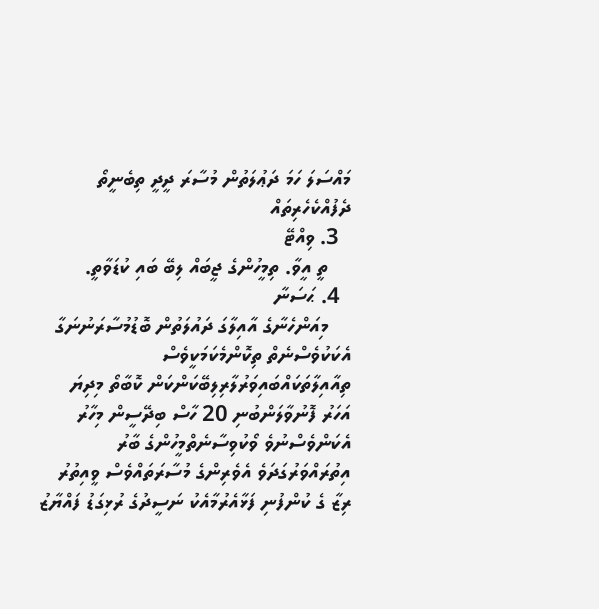މައްސަލަ ހަމަ ދަޢުލަތުން މުސާރަ ދީދީ ތިބެނީތޯ ދެފުއްކެހެރިތައް
  3. ވިއްޓޭ
    ތީ އީވާ. ތިމީހުންގެ ޖީބައް ލިބޭ ބައި ކުޑަވާތީ.
  4. ޙަސަނާ
    މިއަންހެނާގެ އާއިލާގަ ދައުލަތުން ބޮޑުމުސާރަނުނަގާ އެކަކުވެސްނެތް ތިކޮންމެކަމަކީވެސް ތިއާއިލާތަކައްބައިވަރުލާރިލިބޭކަންކަން ކޮބާތޯ މިދިޔަ އަހަރު ފޮނުވާލަންބުނި 20 ހާސް ބިދޭސީން މިހާރު އެކަންވެސްނުވެ ވޯކުވިސާނެތްމީހުންގެ ބާރު އިތުރައްވަރުގަދަވެ އެވެރިންގެ މުސާރަތައްވެސް ވީއިތުރު ރިޒާ ގެ ކުންފުނި ފަޅާއެރުމާއެކު ނަސީދުގެ ރުޅިގަޑު ފައްޔާޒު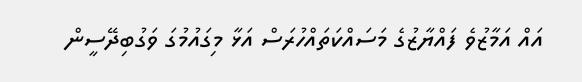އައް އަމާޒުވެ ފައްޔާޒުގެ މަސައްކަތައްހުރަސް އަޅާ މިގައުމުގަ ވަގުބިދޭސީން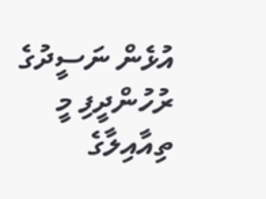އުޅެން ނަސީދުގެ ރުހުންދީފި މީ ތިއާއިލާގެ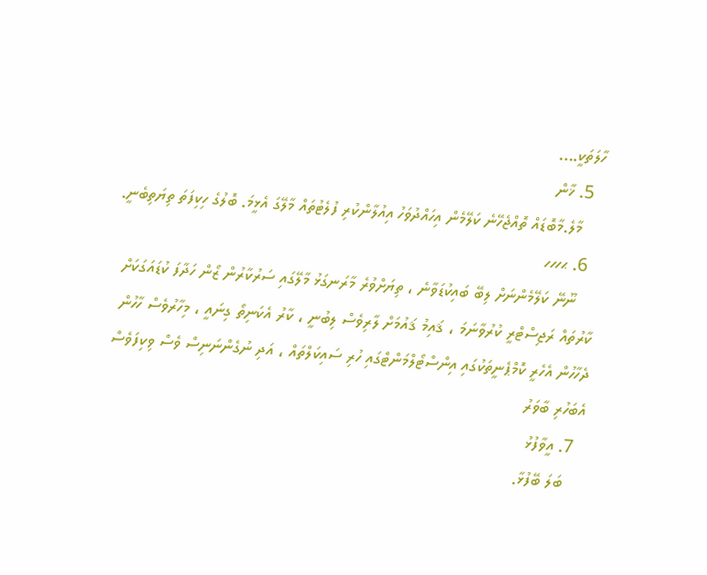ހާލަތަކީ....
  5. ޚާން
    މާލެ.މާބޮޑައް ތޮއްޖެހޭނެ ކަލޭމެން އިހައްދުވަހު އިއުލާންކުރި ފުލެޓުތައް މާލޭގަ އެޅީމަ. ބޮލުގެ ހިކިފަތަ ތިޔަތިބެނީ.
  6. ޙހހހ
    ނޫނޭ ކަލޭމެންނަށް ލިބޭ ބައިކުޑަވާނެ ، ތިޔަށްވުރެ މާރަނގަޅު މާލޭގައި ސަރުކާރުން ޒޯން ހަދާފަ ކުޑައަގަކަށް ކާރުތައް ރަޖިސްޓްރީ ކުރުވާނަމަ ، ޤައިމު ޤައުމަށް ލާރިވެސް ލިބުނީ ، ކާރު އެކަނިތޯ ގިނައީ ، މިހާރުވެސް ހާހުން ދެހާހުން އެހެރީ ކޮމްޕެނީތަކުގައި އިންސްޓޯލްމަންޓްގައި ހުރި ސައިކަލްތައް ، އަދި ނުގެންނަނިސް ވެސް ވިކިފަވެސް އެބަހުރި ބާވަރު
  7. އީވާފުޅު
    ބަލަ ބޭފުޅާ.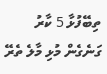ތިބޭފުޅާ 5 ކާރު ގަނެގެން މުޅި މާލެ ތެރޭ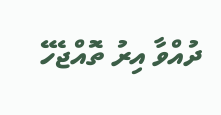ދުއްވާ އިރު ތޮއްޖެހޭ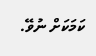ކަމަކަށް ނުވޭ.